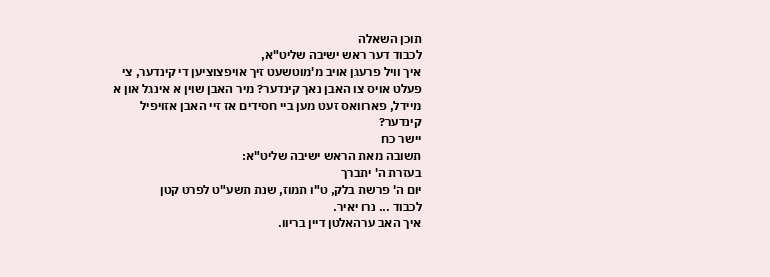תוכן השאלה
לכבוד דער ראש ישיבה שליט"א,
איך וויל פרעגן אויב מ'מוטשעט זיך אויפצוציען די קינדער, צי פעלט אויס צו האבן נאך קינדער? מיר האבן שוין א אינגל און א מיידל, פארוואס זעט מען ביי חסידים אז זיי האבן אזויפיל קינדער?
יישר כח
תשובה מאת הראש ישיבה שליט"א:
בעזרת ה' יתברך
יום ה' פרשת בלק, ט"ו תמוז, שנת תשע"ט לפרט קטן
לכבוד ... נרו יאיר.
איך האב ערהאלטן דיין בריוו.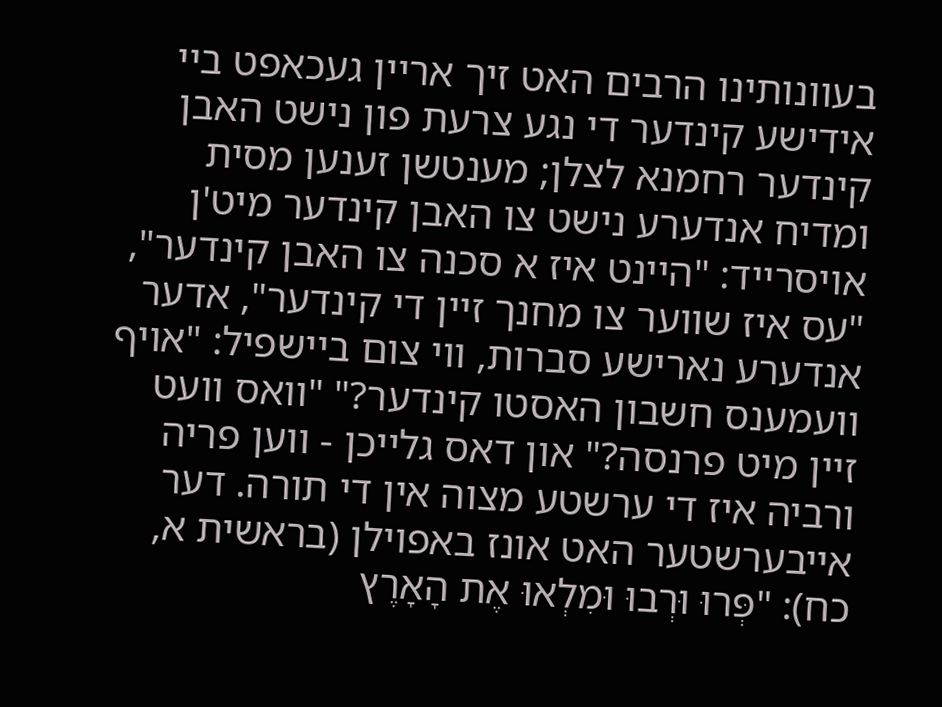בעוונותינו הרבים האט זיך אריין געכאפט ביי אידישע קינדער די נגע צרעת פון נישט האבן קינדער רחמנא לצלן; מענטשן זענען מסית ומדיח אנדערע נישט צו האבן קינדער מיט'ן אויסרייד: "היינט איז א סכנה צו האבן קינדער", "עס איז שווער צו מחנך זיין די קינדער", אדער אנדערע נארישע סברות, ווי צום ביישפיל: "אויף וועמענס חשבון האסטו קינדער?" "וואס וועט זיין מיט פרנסה?" און דאס גלייכן - ווען פריה ורביה איז די ערשטע מצוה אין די תורה. דער אייבערשטער האט אונז באפוילן (בראשית א, כח): "פְּרוּ וּרְבוּ וּמִלְאוּ אֶת הָאָרֶץ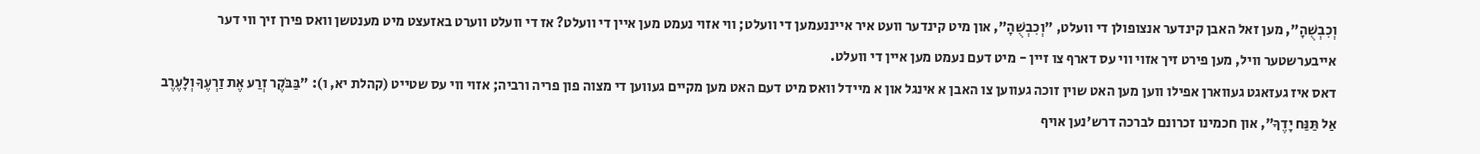וְכִבְשֻׁהָ", מען זאל האבן קינדער אנצופולן די וועלט, "וְכִבְשֻׁהָ", און מיט קינדער וועט איר אייננעמען די וועלט; ווי אזוי נעמט מען איין די וועלט? אז די וועלט ווערט באזעצט מיט מענטשן וואס פירן זיך ווי דער אייבערשטער וויל, מען פירט זיך אזוי ווי עס דארף צו זיין - מיט דעם נעמט מען איין די וועלט.
דאס איז געזאגט געווארן אפילו ווען מען האט שוין זוכה געווען צו האבן א אינגל און א מיידל וואס מיט דעם האט מען מקיים געווען די מצוה פון פריה ורביה; אזוי ווי עס שטייט (קהלת יא, ו): "בַּבֹּקֶר זְרַע אֶת זַרְעֶךָ וְלָעֶרֶב אַל תַּנַּח יָדֶךָ", און חכמינו זכרונם לברכה דרש'נען אויף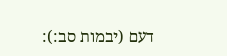דעם (יבמות סב:):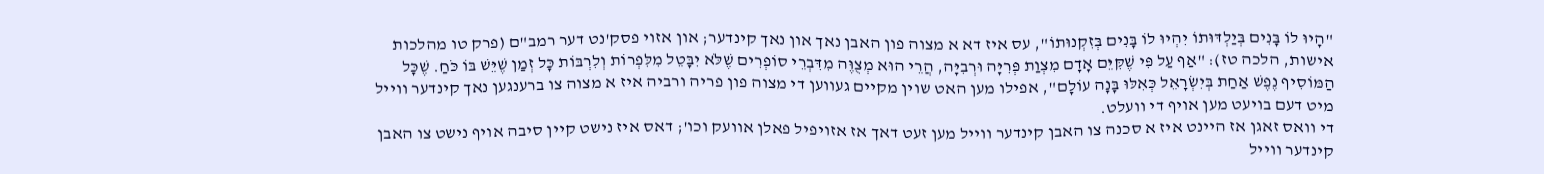"הָיוּ לוֹ בָּנִים בְּיַלְדּוּתוֹ יִהְיוּ לוֹ בָּנִים בְּזִקְנוּתוֹ", עס איז דא א מצוה פון האבן נאך און נאך קינדער; און אזוי פסק'נט דער רמב"ם (פרק טו מהלכות אישות, הלכה טז): "אַף עַל פִּי שֶׁקִּיֵּם אָדָם מִצְוַת פְּרִיָּה וּרְבִיָּה, הֲרֵי הוּא מְצֻוֶּה מִדִּבְרֵי סוֹפְרִים שֶׁלֹּא יִבָּטֵל מִלִּפְרוֹת וְלִרְבּוֹת כָּל זְמַן שֶׁיֵּשׁ בּוֹ כֹּחַ. שֶׁכָּל הַמּוֹסִיף נֶפֶשׁ אַחַת בְּיִשְׂרָאֵל כְּאִלּוּ בָּנָה עוֹלָם", אפילו מען האט שוין מקיים געווען די מצוה פון פריה ורביה איז א מצוה צו ברענגען נאך קינדער ווייל מיט דעם בויעט מען אויף די וועלט.
די וואס זאגן אז היינט איז א סכנה צו האבן קינדער ווייל מען זעט דאך אז אזויפיל פאלן אוועק וכו'; דאס איז נישט קיין סיבה אויף נישט צו האבן קינדער ווייל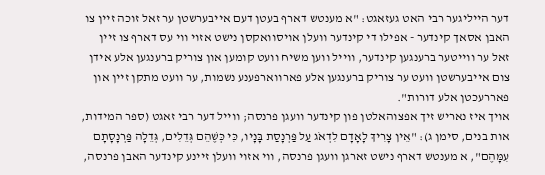דער הייליגער רבי האט געזאגט: "א מענטש דארף בעטן דעם אייבערשטן ער זאל זוכה זיין צו האבן אסאך קינדער - אפילו די קינדער וועלן אויסוואקסן נישט אזוי ווי עס דארף צו זיין זאל ער ווייטער ברענגען קינדער, ווייל ווען משיח וועט קומען און צוריק ברענגען אלע אידן צום אייבערשטן וועט ער צוריק ברענגען אלע פארווארפענע נשמות, ער וועט מתקן זיין און פאררעכטן אלע דורות".
אויך איז נאריש זיך אפצוהאלטן פון קינדער וועגן פרנסה; ווייל דער רבי זאגט (ספר המידות, אות בנים, סימן ג): "אֵין צָרִיךְ לָאָדָם לִדְאֹג עַל פַּרְנָסַת בָּנָיו, כִּי כְּשֶׁהֵם גְּדֵלִים, גְּדֵלָה פַּרְנָסָתָם עִמָּהֶם", א מענטש דארף נישט זארגן וועגן פרנסה, ווי אזוי וועלן זיינע קינדער האבן פרנסה,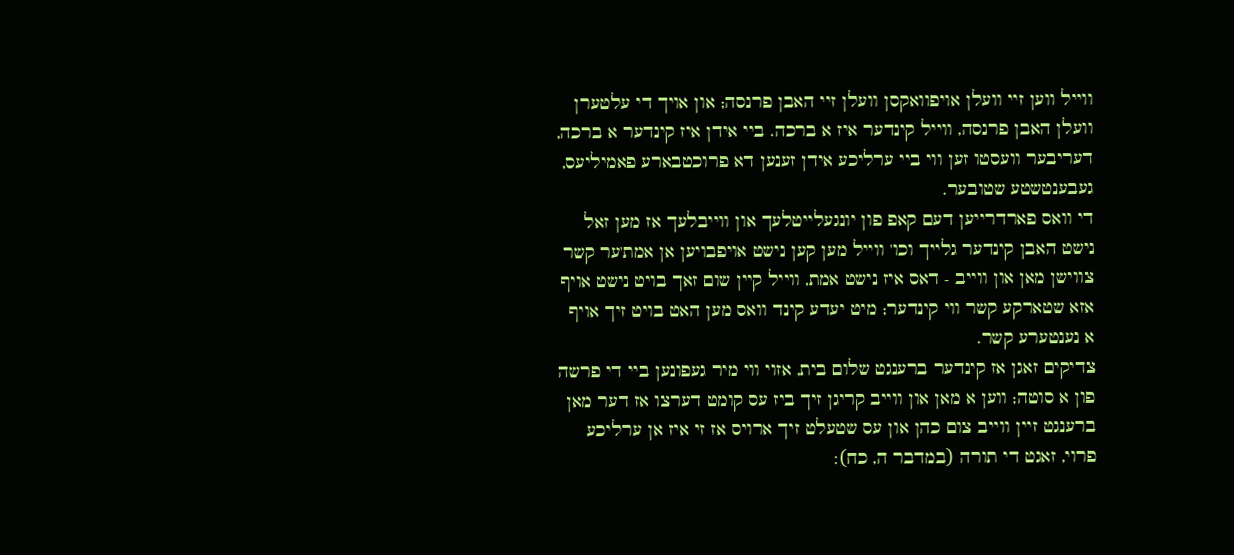ווייל ווען זיי וועלן אויפוואקסן וועלן זיי האבן פרנסה; און אויך די עלטערן וועלן האבן פרנסה, ווייל קינדער איז א ברכה. ביי אידן איז קינדער א ברכה, דעריבער וועסטו זען ווי ביי ערליכע אידן זענען דא פרוכטבארע פאמיליעס, געבענטשטע שטובער.
די וואס פארדרייען דעם קאפ פון יונגעלייטלעך און ווייבלעך אז מען זאל נישט האבן קינדער גלייך וכו' ווייל מען קען נישט אויפבויען אן אמת'ער קשר צווישן מאן און ווייב - דאס איז נישט אמת, ווייל קיין שום זאך בויט נישט אויף אזא שטארקע קשר ווי קינדער; מיט יעדע קינד וואס מען האט בויט זיך אויף א נענטערע קשר.
צדיקים זאגן אז קינדער ברענגט שלום בית, אזוי ווי מיר געפונען ביי די פרשה פון א סוטה; ווען א מאן און ווייב קריגן זיך ביז עס קומט דערצו אז דער מאן ברענגט זיין ווייב צום כהן און עס שטעלט זיך ארויס אז זי איז אן ערליכע פרוי, זאגט די תורה (במדבר ה, כח):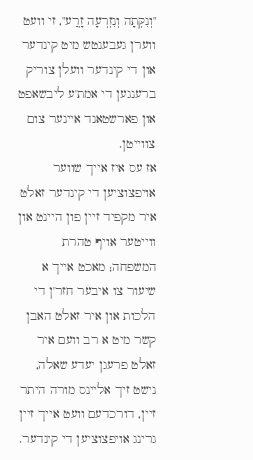"וְנִקְּתָה וְנִזְרְעָה זָֽרַע", זי וועט ווערן געבענטש מיט קינדער און די קינדער וועלן צוריק ברענגען די אמת'ע ליבשאפט און פארשטאנד איינער צום צווייטן.
אז עס איז אייך שווער אויפצוציען די קינדער זאלט איר מקפיד זיין פון היינט און ווייטער אויף טהרת המשפחה; מאכט אייך א שיעור צו איבער חזר'ן די הלכות און איר זאלט האבן קשר מיט א רב וועם איר זאלט פרעגן יעדע שאלה, נישט זיך אליינס מורה היתר זיין, דורכדעם וועט אייך זיין גרינג אויפצוציען די קינדער.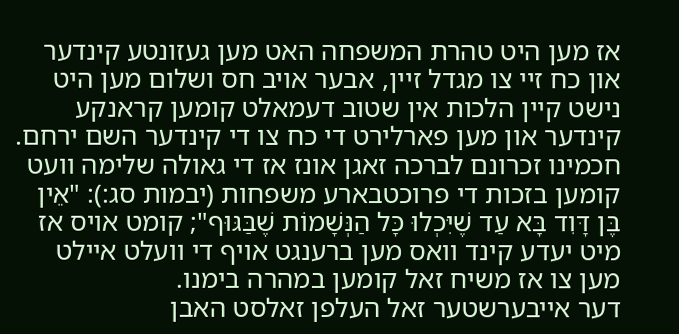אז מען היט טהרת המשפחה האט מען געזונטע קינדער און כח זיי צו מגדל זיין, אבער אויב חס ושלום מען היט נישט קיין הלכות אין שטוב דעמאלט קומען קראנקע קינדער און מען פארלירט די כח צו די קינדער השם ירחם.
חכמינו זכרונם לברכה זאגן אונז אז די גאולה שלימה וועט קומען בזכות די פרוכטבארע משפחות (יבמות סג:): "אֵין בֶּן דָּוִד בָּא עַד שֶׁיִּכְלוּ כָּל הַנְּשָׁמוֹת שֶׁבַּגּוּף"; קומט אויס אז מיט יעדע קינד וואס מען ברענגט אויף די וועלט איילט מען צו אז משיח זאל קומען במהרה בימנו.
דער אייבערשטער זאל העלפן זאלסט האבן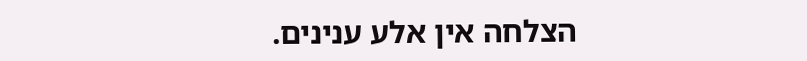הצלחה אין אלע ענינים.